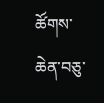ཚོགས་ཆེན་བཅུ་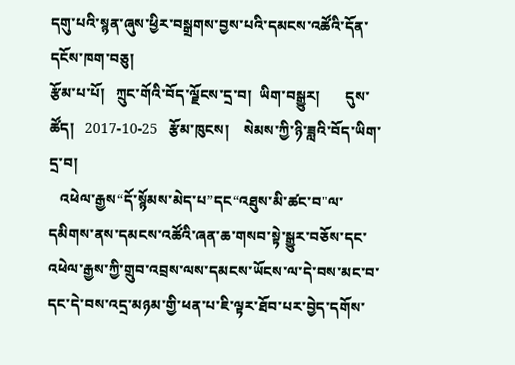དགུ་པའི་སྙན་ཞུས་ཕྱིར་བསྒྲགས་བྱས་པའི་དམངས་འཚོའི་དོན་དངོས་ཁག་བཅུ།
རྩོམ་པ་པོ།   ཀྲུང་གོའི་བོད་ལྗོངས་དྲ་བ།  ཡིག་བསྒྱུར།       དུས་ཚོད།   2017-10-25   རྩོམ་ཁུངས།    སེམས་ཀྱི་ཉི་ཟླའི་བོད་ཡིག་དྲ་བ།
   འཕེལ་རྒྱས“དོ་སྙོམས་མེད་པ”དང“འཐུས་མི་ཚང་བ"ལ་དམིགས་ནས་དམངས་འཚོའི་ཞན་ཆ་གསབ་སྟེ་སྒྱུར་བཅོས་དང་འཕེལ་རྒྱས་ཀྱི་གྲུབ་འབྲས་ལས་དམངས་ཡོངས་ལ་དེ་བས་མང་བ་དང་དེ་བས་འདྲ་མཉམ་གྱི་ཕན་པ་ཇི་ལྟར་ཐོབ་པར་བྱེད་དགོས་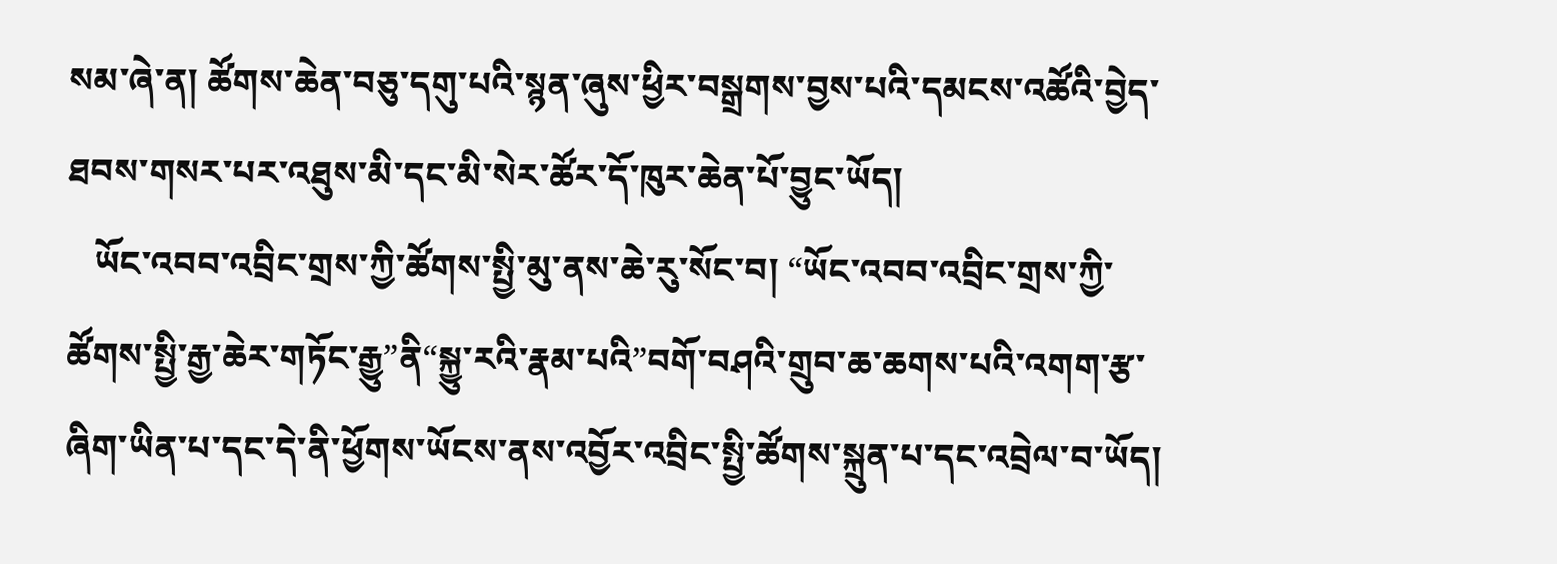སམ་ཞེ་ན། ཚོགས་ཆེན་བཅུ་དགུ་པའི་སྙན་ཞུས་ཕྱིར་བསྒྲགས་བྱས་པའི་དམངས་འཚོའི་བྱེད་ཐབས་གསར་པར་འཐུས་མི་དང་མི་སེར་ཚོར་དོ་ཁུར་ཆེན་པོ་བྱུང་ཡོད།
   ཡོང་འབབ་འབྲིང་གྲས་ཀྱི་ཚོགས་སྤྱི་མུ་ནས་ཆེ་རུ་སོང་བ། “ཡོང་འབབ་འབྲིང་གྲས་ཀྱི་ཚོགས་སྤྱི་རྒྱ་ཆེར་གཏོང་རྒྱུ”ནི“སྐྱུ་རའི་རྣམ་པའི”བགོ་བཤའི་གྲུབ་ཆ་ཆགས་པའི་འགག་རྩ་ཞིག་ཡིན་པ་དང་དེ་ནི་ཕྱོགས་ཡོངས་ནས་འབྱོར་འབྲིང་སྤྱི་ཚོགས་སྐྲུན་པ་དང་འབྲེལ་བ་ཡོད།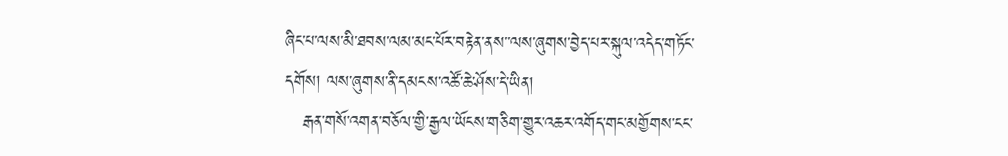ཞིང་པ་ལས་མི་ཐབས་ལམ་མང་པོར་བརྟེན་ནས་་ལས་ཞུགས་བྱེད་པར་སྐུལ་འདེད་གཏོང་དགོས། ལས་ཞུགས་ནི་དམངས་འཚོ་ཆེ་ཤོས་དེ་ཡིན།
   རྒན་གསོ་འགན་བཅོལ་གྱི་རྒྱལ་ཡོངས་གཅིག་གྱུར་འཆར་འགོད་གང་མགྱོགས་ངང་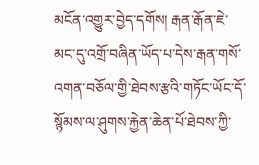མངོན་འགྱུར་བྱེད་དགོས། རྒན་རྒོན་ཇེ་མང་དུ་འགྲོ་བཞིན་ཡོད་པ་དེས་རྒན་གསོ་འགན་བཅོལ་གྱི་ཐེབས་རྩའི་གཏོང་ཡོང་དོ་སྙོམས་ལ་ཤུགས་རྐྱེན་ཆེན་པོ་ཐེབས་ཀྱི་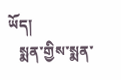ཡོད།
   སྨན་གྱིས་སྨན་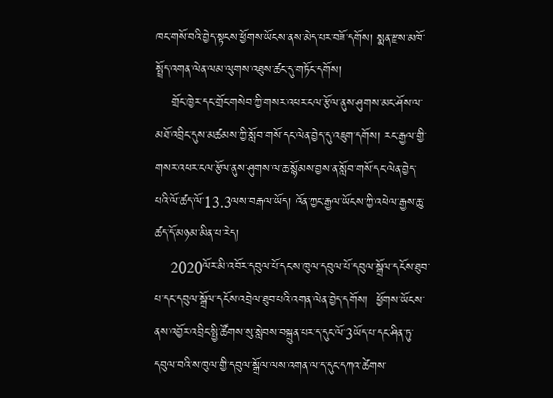ཁང་གསོ་བའི་བྱེད་སྟངས་ཕྱོགས་ཡོངས་ནས་མེད་པར་བཟོ་དགོས། སྨན་རྫས་མཁོ་སྤྲོད་འགན་ལེན་ལམ་ལུགས་འཐུས་ཚང་དུ་གཏོང་དགོས།
    གྲོང་ཁྱེར་དང་གྲོང་གསེབ་ཀྱི་གསར་འཕར་ངལ་རྩོལ་ནུས་ཤུགས་མང་ཤོས་ལ་མཐོ་འབྲིང་དུས་མཚམས་ཀྱི་སློབ་གསོ་དང་ལེན་བྱེད་དུ་འཇུག་དགོས། རང་རྒྱལ་གྱི་གསར་འཕར་ངལ་རྩོལ་ནུས་ཤུགས་ལ་ཆ་སྙོམས་བྱས་ན་སློབ་གསོ་དང་ལེན་བྱེད་པའི་ལོ་ཚད་ལོ་13.3ལས་བརྒལ་ཡོད། འོན་ཀྱང་རྒྱལ་ཡོངས་ཀྱི་འཕེལ་རྒྱས་ཆུ་ཚད་དོ་མཉམ་མིན་པ་རེད།
    2020ལོར་མི་འབོར་དབུལ་པོ་དང་ས་ཁུལ་དབུལ་པོ་དབུལ་སྒྲོལ་དངོས་ཐུབ་པ་དང་དབུལ་སྒྲོལ་དངོས་འབྲེལ་ཐུབ་པའི་འགན་ལེན་བྱེད་དགོས།  ཕྱོགས་ཡོངས་ནས་འབྱོར་འབྲིང་སྤྱི་ཚོགས་སུ་སླེབས་བསྐྲུན་པར་ད་དུང་ལོ་3ཡོད་པ་དང་ཤིན་ཏུ་དབུལ་བའི་ས་ཁུལ་གྱི་དབུལ་སྒྲོལ་ལས་འགན་ལ་ད་དུང་དཀའ་ཚེགས་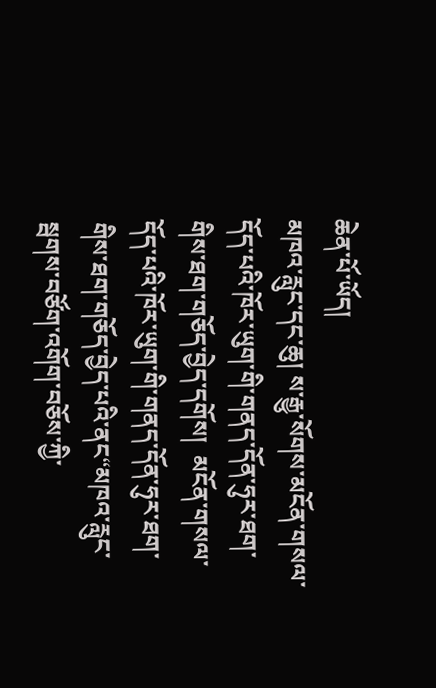ཆེན་པོ་ཡོད།
མཁའ་རླུང་དང་ཆུ། ས་རྒྱུ་སོགས་མངོན་གསལ་དོད་པའི་ཁོར་ཡུག་གི་གནད་དོན་ཧུར་ཐག་གིས་ཐག་གཅོད་བྱེད་དགོས།  མངོན་གསལ་དོད་པའི་ཁོར་ཡུག་གི་གནད་དོན་ཧུར་ཐག་གིས་ཐག་གཅོད་བྱེད་པའི་ནང“མཁའ་རླུང་སྦགས་བཙོག་འགོག་བཅོས་ཀྱི་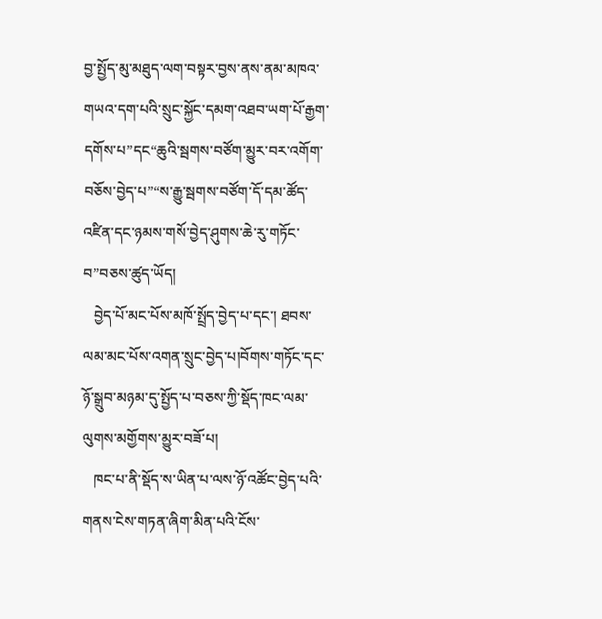བྱ་སྤྱོད་མུ་མཐུད་ལག་བསྟར་བྱས་ནས་ནམ་མཁའ་གཡའ་དག་པའི་སྲུང་སྐྱོང་དམག་འཐབ་ཡག་པོ་རྒྱག་དགོས་པ”དང“ཆུའི་སྦགས་བཙོག་མྱུར་བར་འགོག་བཅོས་བྱེད་པ”“ས་རྒྱུ་སྦགས་བཙོག་དོ་དམ་ཚོད་འཛིན་དང་ཉམས་གསོ་བྱེད་ཤུགས་ཆེ་རུ་གཏོང་བ”བཅས་ཚུད་ཡོད།
   བྱེད་པོ་མང་པོས་མཁོ་སྤྲོད་བྱེད་པ་དང་། ཐབས་ལམ་མང་པོས་འགན་སྲུང་བྱེད་པ།བོགས་གཏོང་དང་ཉོ་སྒྲུབ་མཉམ་དུ་སྤྱོད་པ་བཅས་ཀྱི་སྡོད་ཁང་ལམ་ལུགས་མགྱོགས་མྱུར་བཟོ་པ།
   ཁང་པ་ནི་སྡོད་ས་ཡིན་པ་ལས་ཉོ་འཚོང་བྱེད་པའི་གནས་ངེས་གཏན་ཞིག་མིན་པའི་ངོས་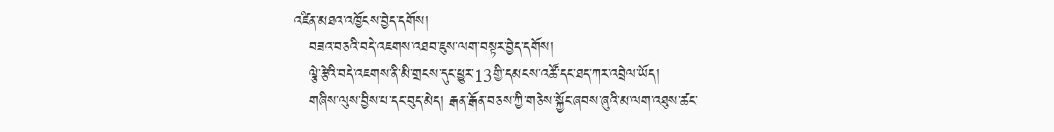འཛིན་མཐའ་འཁྱོངས་བྱེད་དགོས།
   བཟའ་བཅའི་བདེ་འཇགས་འཐབ་ཇུས་ལག་བསྟར་བྱེད་དགོས།
   ལྕེ་རྩེའི་བདེ་འཇགས་ནི་མི་གྲངས་དུང་ཕྱུར་13གྱི་དམངས་འཚོ་དང་ཐད་ཀར་འབྲེལ་ཡོད།
   གཞིས་ལུས་བྱིས་པ་དང་བུད་མེད། རྒན་རྒོན་བཅས་ཀྱི་གཅེས་སྐྱོང་ཞབས་ཞུའི་མ་ལག་འཐུས་ཚང་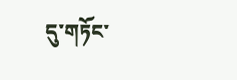དུ་གཏོང་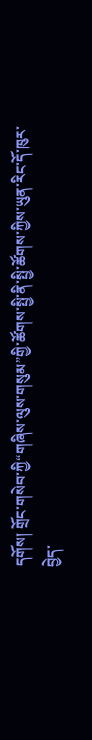དགོས། གྲོང་གསེབ་ཀྱི“གཞིས་ལུས་གསུམ”གྱི་ཚོགས་སྤྱི་ནི་སྤྱི་ཚོགས་ཀྱིས་ཡུན་རིང་དོ་ཁུར་བྱེད་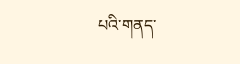པའི་གནད་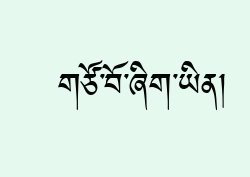གཙོ་བོ་ཞིག་ཡིན།